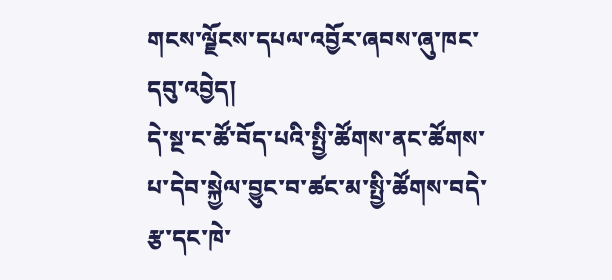གངས་ལྗོངས་དཔལ་འབྱོར་ཞབས་ཞུ་ཁང་དབུ་འབྱེད།
དེ་སྔ་ང་ཚོ་བོད་པའི་སྤྱི་ཚོགས་ནང་ཚོགས་པ་དེབ་སྐྱེལ་བྱུང་བ་ཚང་མ་སྤྱི་ཚོགས་བདེ་རྩ་དང་ཁེ་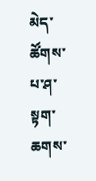མེད་ཚོགས་པ་ཤ་སྟག་ཆགས་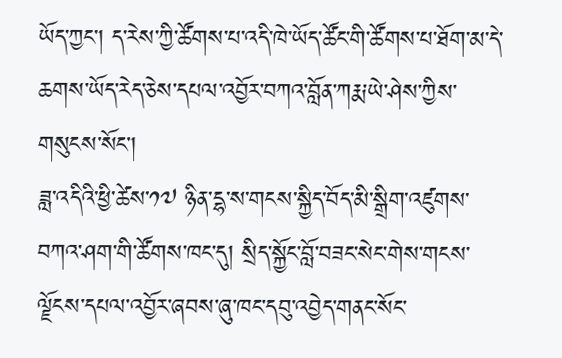ཡོད་ཀྱང་། ད་རེས་ཀྱི་ཚོགས་པ་འདི་ཁེ་ཡོད་ཚོང་གི་ཚོགས་པ་ཐོག་མ་དེ་ཆགས་ཡོད་རེད་ཅེས་དཔལ་འབྱོར་བཀའ་བློན་ཀརྨ་ཡེ་ཤེས་ཀྱིས་གསུངས་སོང་།
ཟླ་འདིའི་ཕྱི་ཚེས་༡༧ ཉིན་དྷ་ས་གངས་སྐྱིད་བོད་མི་སྒྲིག་འཛུགས་བཀའ་ཤག་གི་ཚོགས་ཁང་དུ། སྲིད་སྐྱོང་བློ་བཟང་སེང་གེས་གངས་ལྗོངས་དཔལ་འབྱོར་ཞབས་ཞུ་ཁང་དབུ་འབྱེད་གནང་སོང་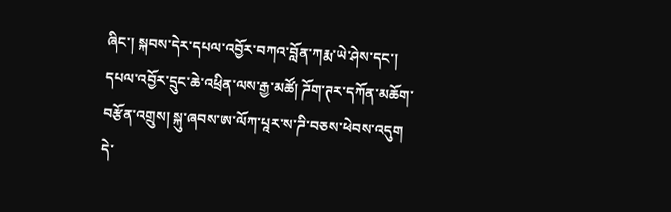ཞིང་། སྐབས་དེར་དཔལ་འབྱོར་བཀའ་བློན་ཀརྨ་ཡེ་ཤེས་དང་། དཔལ་འབྱོར་དྲུང་ཆེ་འཕྲིན་ལས་རྒྱ་མཚོ། ཌོག་ཊར་དཀོན་མཆོག་བརྩོན་འགྲུས། སྐུ་ཞབས་ཨ་ལོཀ་པཱར་ས་ཌི་བཅས་ཕེབས་འདུག
དེ་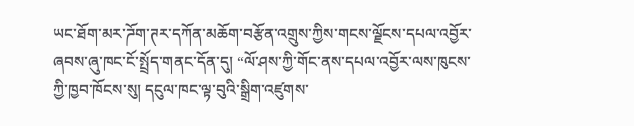ཡང་ཐོག་མར་ཌོག་ཊར་དཀོན་མཆོག་བརྩོན་འགྲུས་ཀྱིས་གངས་ལྗོངས་དཔལ་འབྱོར་ཞབས་ཞུ་ཁང་ངོ་སྤྲོད་གནང་དོན་དུ། “ལོ་ཤས་ཀྱི་གོང་ནས་དཔལ་འབྱོར་ལས་ཁུངས་ཀྱི་ཁྱབ་ཁོངས་སུ། དངུལ་ཁང་ལྟ་བུའི་སྒྲིག་འཛུགས་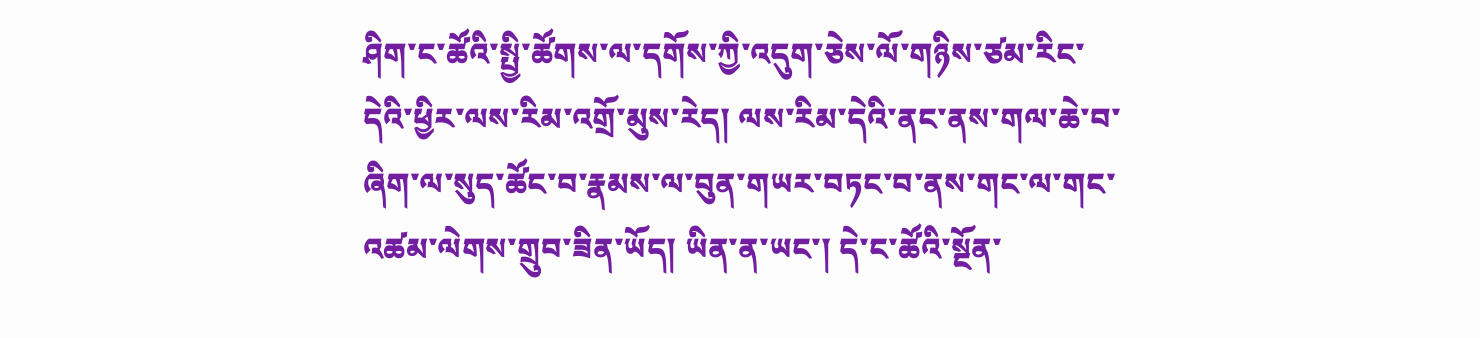ཤིག་ང་ཚོའི་སྤྱི་ཚོགས་ལ་དགོས་ཀྱི་འདུག་ཅེས་ལོ་གཉིས་ཙམ་རིང་དེའི་ཕྱིར་ལས་རིམ་འགྲོ་མུས་རེད། ལས་རིམ་དེའི་ནང་ནས་གལ་ཆེ་བ་ཞིག་ལ་སུད་ཚོང་བ་རྣམས་ལ་བུན་གཡར་བཏང་བ་ནས་གང་ལ་གང་འཚམ་ལེགས་གྲུབ་ཟིན་ཡོད། ཡིན་ན་ཡང་། དེ་ང་ཚོའི་སྔོན་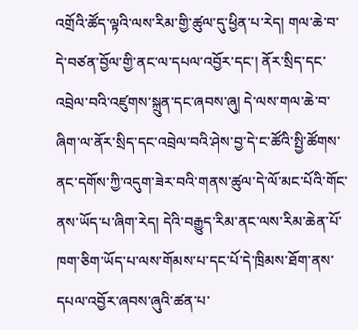འགྲོའི་ཚོད་ལྟའི་ལས་རིམ་གྱི་ཚུལ་དུ་ཕྱིན་པ་རེད། གལ་ཆེ་བ་དེ་བཙན་བྱོལ་གྱི་ནང་ལ་དཔལ་འབྱོར་དང་། ནོར་སྲིད་དང་འབྲེལ་བའི་འཛུགས་སྐྲུན་དང་ཞབས་ཞུ། དེ་ལས་གལ་ཆེ་བ་ཞིག་ལ་ནོར་སྲིད་དང་འབྲེལ་བའི་ཤེས་བྱ་དེ་ང་ཚོའི་སྤྱི་ཚོགས་ནང་དགོས་ཀྱི་འདུག་ཟེར་བའི་གནས་ཚུལ་དེ་ལོ་མང་པོའི་གོང་ནས་ཡོད་པ་ཞིག་རེད། དེའི་བརྒྱུད་རིམ་ནང་ལས་རིམ་ཆེན་པོ་ཁག་ཅིག་ཡོད་པ་ལས་གོམས་པ་དང་པོ་དེ་ཁྲིམས་ཐོག་ནས་དཔལ་འབྱོར་ཞབས་ཞུའི་ཚན་པ་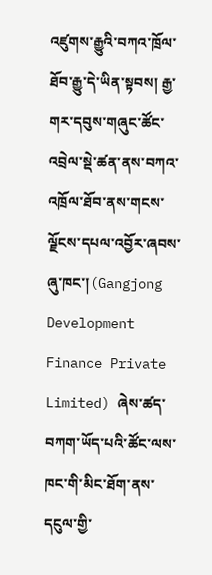འཛུགས་རྒྱུའི་བཀའ་ཁྲོལ་ཐོབ་རྒྱུ་དེ་ཡིན་སྟབས། རྒྱ་གར་དབུས་གཞུང་ཚོང་འབྲེལ་སྡེ་ཚན་ནས་བཀའ་འཁྲོལ་ཐོབ་ནས་གངས་ལྗོངས་དཔལ་འབྱོར་ཞབས་ཞུ་ཁང་།(Gangjong Development Finance Private Limited) ཞེས་ཚད་བཀག་ཡོད་པའི་ཚོང་ལས་ཁང་གི་མིང་ཐོག་ནས་དངུལ་གྱི་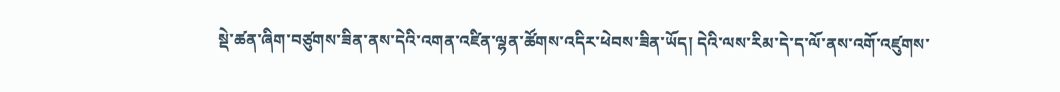སྡེ་ཚན་ཞིག་བཙུགས་ཟིན་ནས་དེའི་འགན་འཛིན་ལྷན་ཚོགས་འདིར་ཕེབས་ཟིན་ཡོད། དེའི་ལས་རིམ་དེ་ད་ལོ་ནས་འགོ་འཛུགས་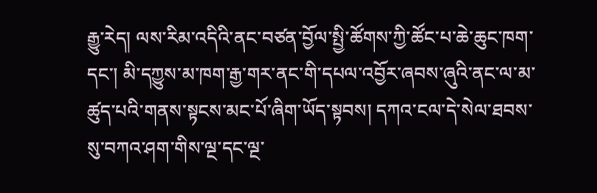རྒྱུ་རེད། ལས་རིམ་འདིའི་ནང་བཙན་བྱོལ་སྤྱི་ཚོགས་ཀྱི་ཚོང་པ་ཆེ་ཆུང་ཁག་དང་། མི་དཀྱུས་མ་ཁག་རྒྱ་གར་ནང་གི་དཔལ་འབྱོར་ཞབས་ཞུའི་ནང་ལ་མ་ཚུད་པའི་གནས་སྟངས་མང་པོ་ཞིག་ཡོད་སྟབས། དཀའ་ངལ་དེ་སེལ་ཐབས་སུ་བཀའ་ཤག་གིས་ལྔ་དང་ལྔ་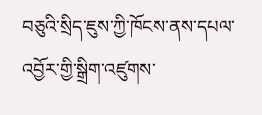བཅུའི་སྲིད་ཇུས་ཀྱི་ཁོངས་ནས་དཔལ་འབྱོར་གྱི་སྒྲིག་འཛུགས་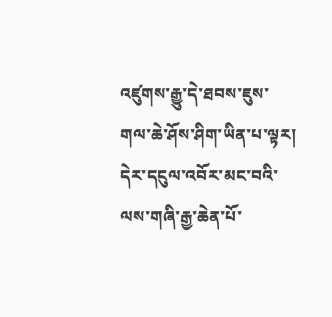འཛུགས་རྒྱུ་དེ་ཐབས་ཇུས་གལ་ཆེ་ཤོས་ཤིག་ཡིན་པ་ལྟར། དེར་དངུལ་འབོར་མང་བའི་ལས་གཞི་རྒྱ་ཆེན་པོ་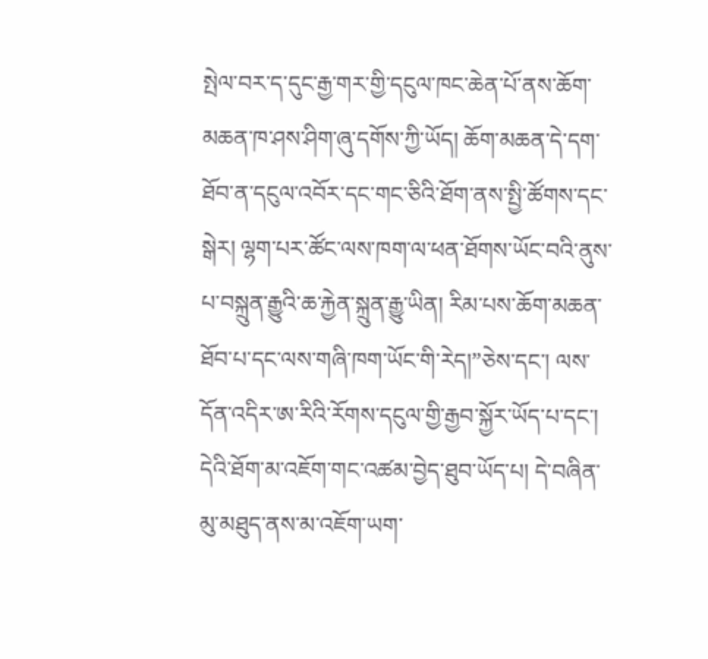སྤེལ་བར་ད་དུང་རྒྱ་གར་གྱི་དངུལ་ཁང་ཆེན་པོ་ནས་ཆོག་མཆན་ཁ་ཤས་ཤིག་ཞུ་དགོས་ཀྱི་ཡོད། ཆོག་མཆན་དེ་དག་ཐོབ་ན་དངུལ་འབོར་དང་གང་ཅིའི་ཐོག་ནས་སྤྱི་ཚོགས་དང་སྒེར། ལྷག་པར་ཚོང་ལས་ཁག་ལ་ཕན་ཐོགས་ཡོང་བའི་ནུས་པ་བསྐྲུན་རྒྱུའི་ཆ་རྐྱེན་སྐྲུན་རྒྱུ་ཡིན། རིམ་པས་ཆོག་མཆན་ཐོབ་པ་དང་ལས་གཞི་ཁག་ཡོང་གི་རེད།”ཅེས་དང་། ལས་དོན་འདིར་ཨ་རིའི་རོགས་དངུལ་གྱི་རྒྱབ་སྐྱོར་ཡོད་པ་དང་། དེའི་ཐོག་མ་འཇོག་གང་འཚམ་བྱེད་ཐུབ་ཡོད་པ། དེ་བཞིན་མུ་མཐུད་ནས་མ་འཇོག་ཡག་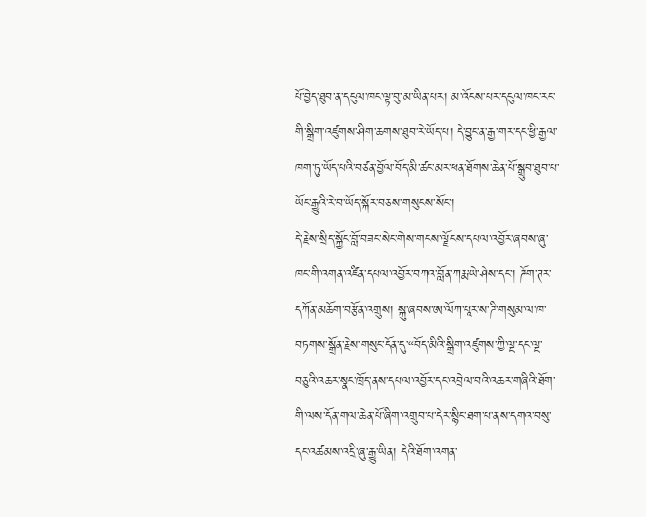པོ་བྱེད་ཐུབ་ན་དངུལ་ཁང་ལྟ་བུ་མ་ཡིན་པར། མ་འོངས་པར་དངུལ་ཁང་རང་གི་སྒྲིག་འཛུགས་ཤིག་ཆགས་ཐུབ་རེ་ཡོད་པ། དེ་བྱུང་ན་རྒྱ་གར་དང་ཕྱི་རྒྱལ་ཁག་ཏུ་ཡོད་པའི་བཙན་བྱོལ་བོད་མི་ཚང་མར་ཕན་ཐོགས་ཆེན་པོ་སྒྲུབ་ཐུབ་པ་ཡོང་རྒྱུའི་རེ་བ་ཡོད་སྐོར་བཅས་གསུངས་སོང་།
དེ་རྗེས་སྲིད་སྐྱོང་བློ་བཟང་སེང་གེས་གངས་ལྗོངས་དཔལ་འབྱོར་ཞབས་ཞུ་ཁང་གི་འགན་འཛིན་དཔལ་འབྱོར་བཀའ་བློན་ཀརྨ་ཡེ་ཤེས་དང་། ཌོག་ཊར་དཀོན་མཆོག་བརྩོན་འགྲུས། སྐུ་ཞབས་ཨ་ལོཀ་པཱར་ས་ཌི་གསུམ་ལ་ཁ་བཏགས་སྒྲོན་རྗེས་གསུང་དོན་དུ་“བོད་མིའི་སྒྲིག་འཛུགས་ཀྱི་ལྔ་དང་ལྔ་བཅུའི་འཆར་སྣང་ཁྲོད་ནས་དཔལ་འབྱོར་དང་འབྲེལ་བའི་འཆར་གཞིའི་ཐོག་གི་ལས་དོན་གལ་ཆེན་པོ་ཞིག་འགྲུབ་པ་དེར་སྙིང་ཐག་པ་ནས་དགའ་བསུ་དང་འཚམས་འདྲི་ཞུ་རྒྱུ་ཡིན། དེའི་ཐོག་འགན་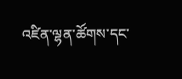འཛིན་ལྷན་ཚོགས་དང་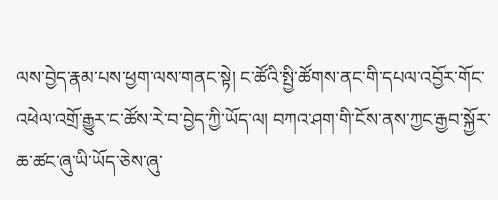ལས་བྱེད་རྣམ་པས་ཕྱག་ལས་གནང་སྟེ། ང་ཚོའི་སྤྱི་ཚོགས་ནང་གི་དཔལ་འབྱོར་གོང་འཕེལ་འགྲོ་རྒྱུར་ང་ཚོས་རེ་བ་བྱེད་ཀྱི་ཡོད་ལ། བཀའ་ཤག་གི་ངོས་ནས་ཀྱང་རྒྱབ་སྐྱོར་ཆ་ཚང་ཞུ་ཡི་ཡོད་ཅེས་ཞུ་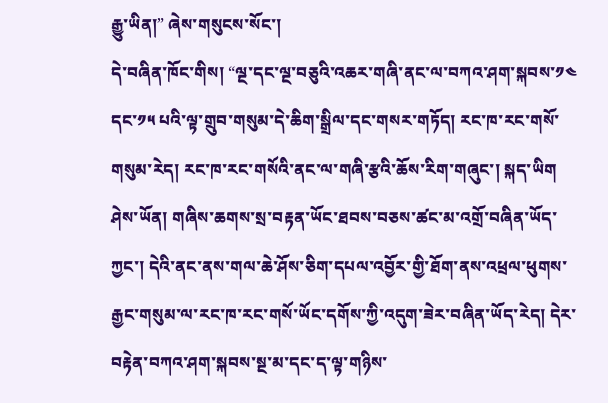རྒྱུ་ཡིན།” ཞེས་གསུངས་སོང་།
དེ་བཞིན་ཁོང་གིས། “ལྔ་དང་ལྔ་བཅུའི་འཆར་གཞི་ནང་ལ་བཀའ་ཤག་སྐབས་༡༤ དང་༡༥ པའི་ལྟ་གྲུབ་གསུམ་དེ་ཆིག་སྒྲིལ་དང་གསར་གཏོད། རང་ཁ་རང་གསོ་གསུམ་རེད། རང་ཁ་རང་གསོའི་ནང་ལ་གཞི་རྩའི་ཆོས་རིག་གཞུང་། སྐད་ཡིག ཤེས་ཡོན། གཞིས་ཆགས་སྲ་བརྟན་ཡོང་ཐབས་བཅས་ཚང་མ་འགྲོ་བཞིན་ཡོད་ཀྱང་། དེའི་ནང་ནས་གལ་ཆེ་ཤོས་ཅིག་དཔལ་འབྱོར་གྱི་ཐོག་ནས་འཕྲལ་ཕུགས་རྒྱང་གསུམ་ལ་རང་ཁ་རང་གསོ་ཡོང་དགོས་ཀྱི་འདུག་ཟེར་བཞིན་ཡོད་རེད། དེར་བརྟེན་བཀའ་ཤག་སྐབས་སྔ་མ་དང་ད་ལྟ་གཉིས་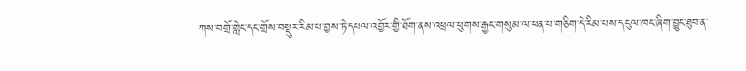ཀས་བགྲོ་གླེང་དང་གྲོས་བསྡུར་རིམ་པ་བྱས་ཏེ་དཔལ་འབྱོར་གྱི་ཐོག་ནས་འཕྲལ་ཕུགས་རྒྱང་གསུམ་ལ་ཕན་པ་གཅིག་དེ་རིམ་པས་དངུལ་ཁང་ཞིག་བྱུང་ཐུབ་ན་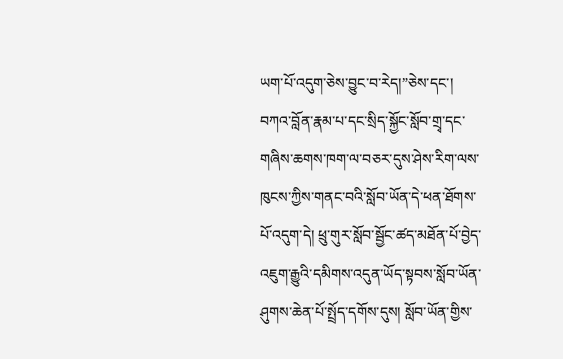ཡག་པོ་འདུག་ཅེས་བྱུང་བ་རེད།”ཅེས་དང་། བཀའ་བློན་རྣམ་པ་དང་སྲིད་སྐྱོང་སློབ་གྲྭ་དང་གཞིས་ཆགས་ཁག་ལ་བཅར་དུས་ཤེས་རིག་ལས་ཁུངས་ཀྱིས་གནང་བའི་སློབ་ཡོན་དེ་ཕན་ཐོགས་པོ་འདུག་དེ། ཕྲུ་གུར་སློབ་སྦྱོང་ཚད་མཐོན་པོ་བྱེད་འཇུག་རྒྱུའི་དམིགས་འདུན་ཡོད་སྟབས་སློབ་ཡོན་ཤུགས་ཆེན་པོ་སྤྲོད་དགོས་དུས། སློབ་ཡོན་གྱིས་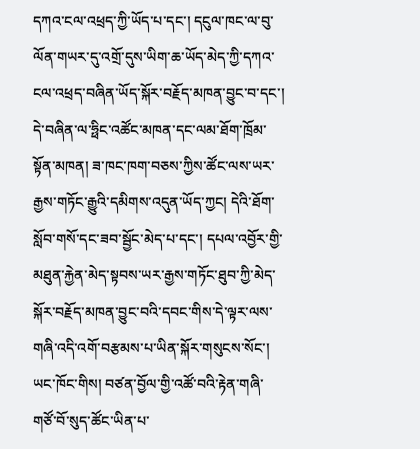དཀའ་ངལ་འཕྲད་ཀྱི་ཡོད་པ་དང་། དངུལ་ཁང་ལ་བུ་ལོན་གཡར་དུ་འགྲོ་དུས་ཡིག་ཆ་ཡོད་མེད་ཀྱི་དཀའ་ངལ་འཕྲད་བཞིན་ཡོད་སྐོར་བརྗོད་མཁན་བྱུང་བ་དང་། དེ་བཞིན་ལ་ཧྥིང་འཚོང་མཁན་དང་ལམ་ཐོག་ཁྲོམ་སྟོན་མཁན། ཟ་ཁང་ཁག་བཅས་ཀྱིས་ཚོང་ལས་ཡར་རྒྱས་གཏོང་རྒྱུའི་དམིགས་འདུན་ཡོད་ཀྱང། དེའི་ཐོག་སློབ་གསོ་དང་ཟབ་སྦྱོང་མེད་པ་དང་། དཔལ་འབྱོར་གྱི་མཐུན་རྐྱེན་མེད་སྟབས་ཡར་རྒྱས་གཏོང་ཐུབ་ཀྱི་མེད་སྐོར་བརྗོད་མཁན་བྱུང་བའི་དབང་གིས་དེ་ལྟར་ལས་གཞི་འདི་འགོ་བརྩམས་པ་ཡིན་སྐོར་གསུངས་སོང་།
ཡང་ཁོང་གིས། བཙན་བྱོལ་གྱི་འཚོ་བའི་རྟེན་གཞི་གཙོ་བོ་སུད་ཚོང་ཡིན་པ་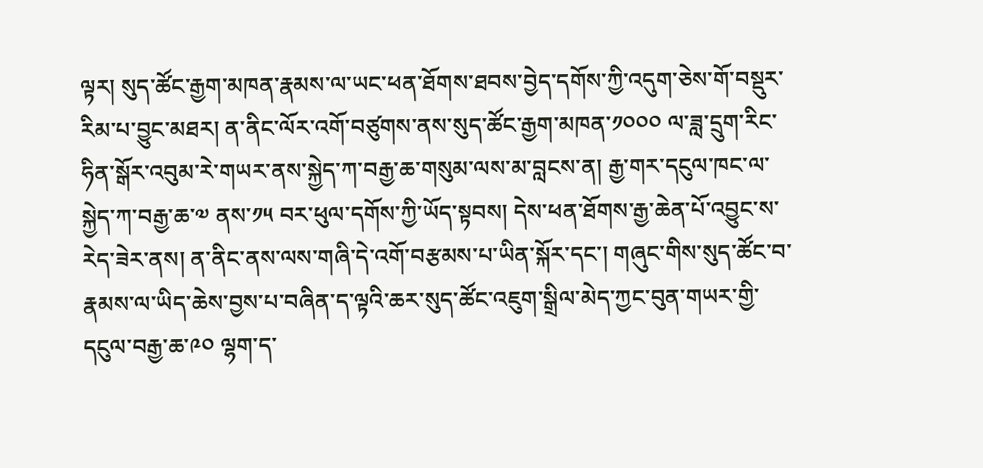ལྟར། སུད་ཚོང་རྒྱག་མཁན་རྣམས་ལ་ཡང་ཕན་ཐོགས་ཐབས་བྱེད་དགོས་ཀྱི་འདུག་ཅེས་གོ་བསྡུར་རིམ་པ་བྱུང་མཐར། ན་ནིང་ལོར་འགོ་བཙུགས་ནས་སུད་ཚོང་རྒྱག་མཁན་༡༠༠༠ ལ་ཟླ་དྲུག་རིང་ཧིན་སྒོར་འབུམ་རེ་གཡར་ནས་སྐྱེད་ཀ་བརྒྱ་ཆ་གསུམ་ལས་མ་བླངས་ན། རྒྱ་གར་དངུལ་ཁང་ལ་སྐྱེད་ཀ་བརྒྱ་ཆ་༧ ནས་༡༥ བར་ཕུལ་དགོས་ཀྱི་ཡོད་སྟབས། དེས་ཕན་ཐོགས་རྒྱ་ཆེན་པོ་འབྱུང་ས་རེད་ཟེར་ནས། ན་ནིང་ནས་ལས་གཞི་དེ་འགོ་བརྩམས་པ་ཡིན་སྐོར་དང་། གཞུང་གིས་སུད་ཚོང་བ་རྣམས་ལ་ཡིད་ཆེས་བྱས་པ་བཞིན་ད་ལྟའི་ཆར་སུད་ཚོང་འཇུག་སྒྲིལ་མེད་ཀྱང་བུན་གཡར་གྱི་དངུལ་བརྒྱ་ཆ་༩༠ ལྷག་ད་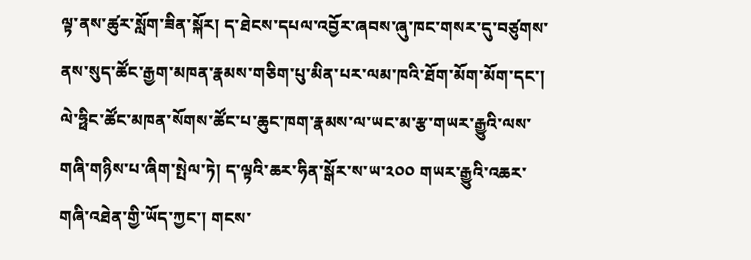ལྟ་ནས་ཚུར་སློག་ཟིན་སྐོར། ད་ཐེངས་དཔལ་འབྱོར་ཞབས་ཞུ་ཁང་གསར་དུ་བཙུགས་ནས་སུད་ཚོང་རྒྱག་མཁན་རྣམས་གཅིག་པུ་མིན་པར་ལམ་ཁའི་ཐོག་མོག་མོག་དང་། ལེ་ཧྥིང་ཚོང་མཁན་སོགས་ཚོང་པ་ཆུང་ཁག་རྣམས་ལ་ཡང་མ་རྩ་གཡར་རྒྱུའི་ལས་གཞི་གཉིས་པ་ཞིག་སྤེལ་ཏེ། ད་ལྟའི་ཆར་ཧིན་སྒོར་ས་ཡ་༢༠༠ གཡར་རྒྱུའི་འཆར་གཞི་འཐེན་གྱི་ཡོད་ཀྱང་། གངས་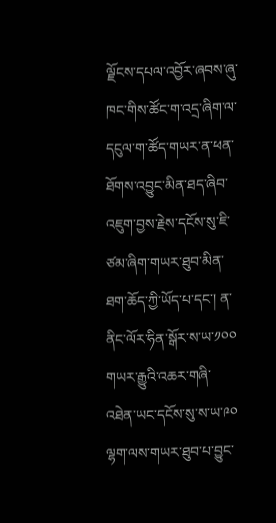ལྗོངས་དཔལ་འབྱོར་ཞབས་ཞུ་ཁང་གིས་ཚོང་ག་འདྲ་ཞིག་ལ་དངུལ་ག་ཚོད་གཡར་ན་ཕན་ཐོགས་འབྱུང་མིན་ཐད་ཞིབ་འཇུག་བྱས་རྗེས་དངོས་སུ་ཇི་ཙམ་ཞིག་གཡར་ཐུབ་མིན་ཐག་ཆོད་ཀྱི་ཡོད་པ་དང་། ན་ནིང་ལོར་ཧིན་སྒོར་ས་ཡ་༡༠༠ གཡར་རྒྱུའི་འཆར་གཞི་འཐེན་ཡང་དངོས་སུ་ས་ཡ་༩༠ ལྷག་ལས་གཡར་ཐུབ་པ་བྱུང་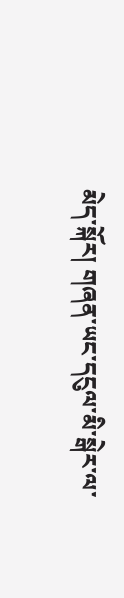མེད་སྐོར། གཞན་ཡང་དངུལ་མི་སྒེར་ལ་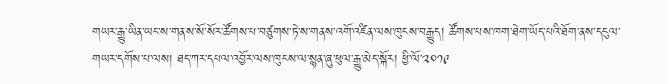གཡར་རྒྱུ་ཡིན་ཡང་ས་གནས་སོ་སོར་ཚོགས་པ་བཙུགས་ཏེ་ས་གནས་འགོ་འཛིན་ལས་ཁུངས་བརྒྱུད། ཚོགས་པས་ཁག་ཐེག་ཡོད་པའི་ཐོག་ནས་དངུལ་གཡར་དགོས་པ་ལས། ཐད་ཀར་དཔལ་འབྱོར་ལས་ཁུངས་ལ་སྙན་ཞུ་ཕུལ་རྒྱུ་མེད་སྐོར། ཕྱི་ལོ་༢༠༡༩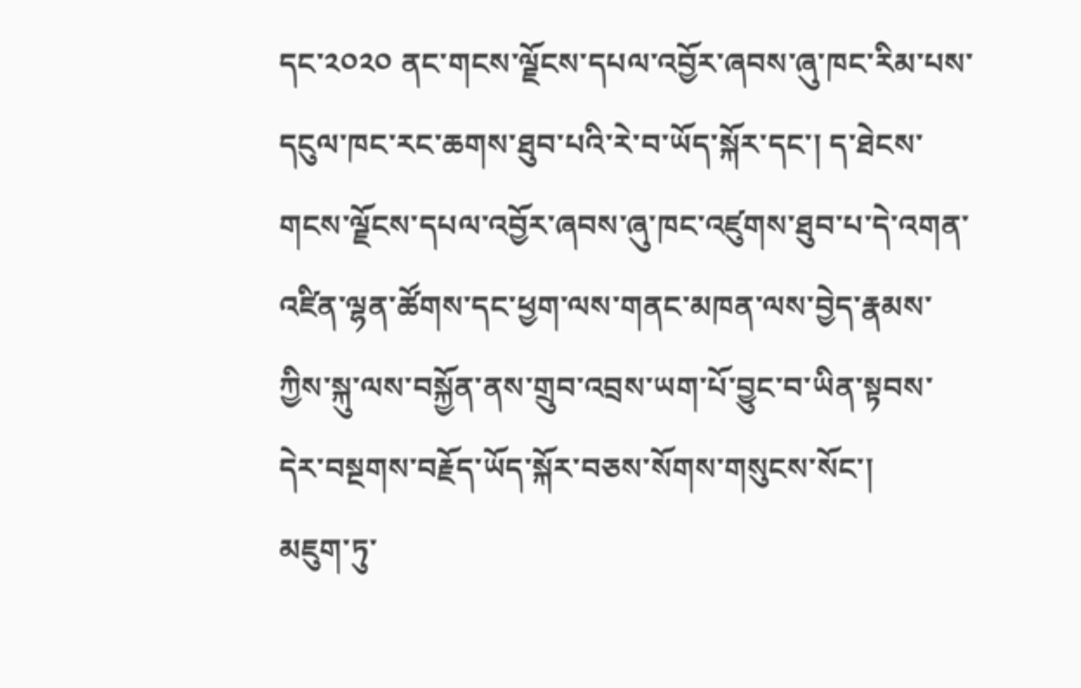དང་༢༠༢༠ ནང་གངས་ལྗོངས་དཔལ་འབྱོར་ཞབས་ཞུ་ཁང་རིམ་པས་དངུལ་ཁང་རང་ཆགས་ཐུབ་པའི་རེ་བ་ཡོད་སྐོར་དང་། ད་ཐེངས་གངས་ལྗོངས་དཔལ་འབྱོར་ཞབས་ཞུ་ཁང་འཛུགས་ཐུབ་པ་དེ་འགན་འཛིན་ལྷན་ཚོགས་དང་ཕྱག་ལས་གནང་མཁན་ལས་བྱེད་རྣམས་ཀྱིས་སྐུ་ལས་བསྐྱོན་ནས་གྲུབ་འབྲས་ཡག་པོ་བྱུང་བ་ཡིན་སྟབས་དེར་བསྔགས་བརྗོད་ཡོད་སྐོར་བཅས་སོགས་གསུངས་སོང་།
མཇུག་ཏུ་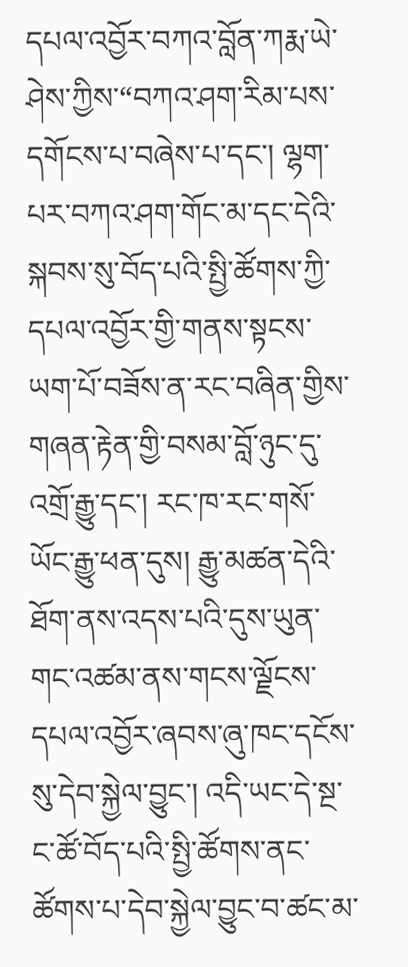དཔལ་འབྱོར་བཀའ་བློན་ཀརྨ་ཡེ་ཤེས་ཀྱིས་“བཀའ་ཤག་རིམ་པས་དགོངས་པ་བཞེས་པ་དང་། ལྷག་པར་བཀའ་ཤག་གོང་མ་དང་དེའི་སྐབས་སུ་བོད་པའི་སྤྱི་ཚོགས་ཀྱི་དཔལ་འབྱོར་གྱི་གནས་སྟངས་ཡག་པོ་བཟོས་ན་རང་བཞིན་གྱིས་གཞན་རྟེན་གྱི་བསམ་བློ་ཉུང་དུ་འགྲོ་རྒྱུ་དང་། རང་ཁ་རང་གསོ་ཡོང་རྒྱུ་ཕན་དུས། རྒྱུ་མཚན་དེའི་ཐོག་ནས་འདས་པའི་དུས་ཡུན་གང་འཚམ་ནས་གངས་ལྗོངས་དཔལ་འབྱོར་ཞབས་ཞུ་ཁང་དངོས་སུ་དེབ་སྐྱེལ་བྱུང་། འདི་ཡང་དེ་སྔ་ང་ཚོ་བོད་པའི་སྤྱི་ཚོགས་ནང་ཚོགས་པ་དེབ་སྐྱེལ་བྱུང་བ་ཚང་མ་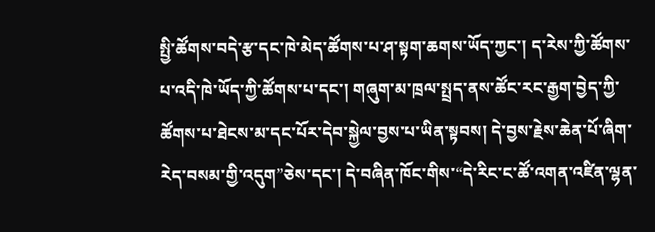སྤྱི་ཚོགས་བདེ་རྩ་དང་ཁེ་མེད་ཚོགས་པ་ཤ་སྟག་ཆགས་ཡོད་ཀྱང་། ད་རེས་ཀྱི་ཚོགས་པ་འདི་ཁེ་ཡོད་ཀྱི་ཚོགས་པ་དང་། གཞུག་མ་ཁྲལ་སྤྲད་ནས་ཚོང་རང་རྒྱག་བྱེད་ཀྱི་ཚོགས་པ་ཐེངས་མ་དང་པོར་དེབ་སྐྱེལ་བྱས་པ་ཡིན་སྟབས། དེ་བྱས་རྗེས་ཆེན་པོ་ཞིག་རེད་བསམ་གྱི་འདུག”ཅེས་དང་། དེ་བཞིན་ཁོང་གིས་“དེ་རིང་ང་ཚོ་འགན་འཛིན་ལྷན་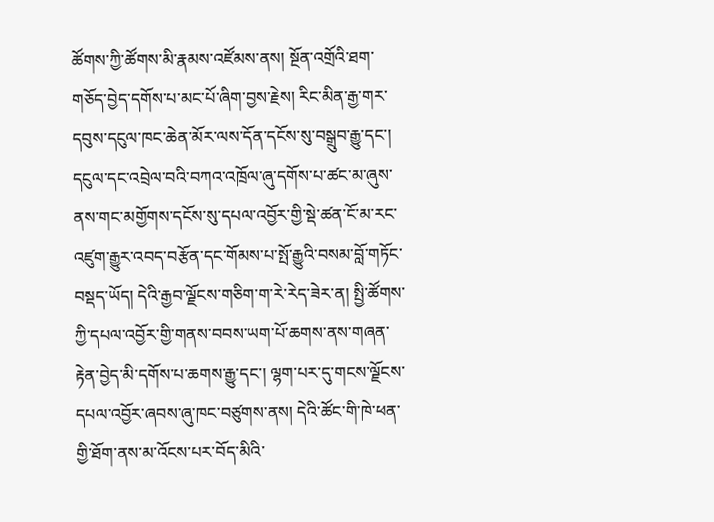ཚོགས་ཀྱི་ཚོགས་མི་རྣམས་འཛོམས་ནས། སྔོན་འགྲོའི་ཐག་གཅོད་བྱེད་དགོས་པ་མང་པོ་ཞིག་བྱས་རྗེས། རིང་མིན་རྒྱ་གར་དབུས་དངུལ་ཁང་ཆེན་མོར་ལས་དོན་དངོས་སུ་བསྒྲུབ་རྒྱུ་དང་། དངུལ་དང་འབྲེལ་བའི་བཀའ་འཁྲོལ་ཞུ་དགོས་པ་ཚང་མ་ཞུས་ནས་གང་མགྱོགས་དངོས་སུ་དཔལ་འབྱོར་གྱི་སྡེ་ཚན་ངོ་མ་རང་འཛུག་རྒྱུར་འབད་བརྩོན་དང་གོམས་པ་སྤོ་རྒྱུའི་བསམ་བློ་གཏོང་བསྡད་ཡོད། དེའི་རྒྱབ་ལྗོངས་གཅིག་ག་རེ་རེད་ཟེར་ན། སྤྱི་ཚོགས་ཀྱི་དཔལ་འབྱོར་གྱི་གནས་བབས་ཡག་པོ་ཆགས་ནས་གཞན་རྟེན་བྱེད་མི་དགོས་པ་ཆགས་རྒྱུ་དང་། ལྷག་པར་དུ་གངས་ལྗོངས་དཔལ་འབྱོར་ཞབས་ཞུ་ཁང་བཙུགས་ནས། དེའི་ཚོང་གི་ཁེ་ཕན་གྱི་ཐོག་ནས་མ་འོངས་པར་བོད་མིའི་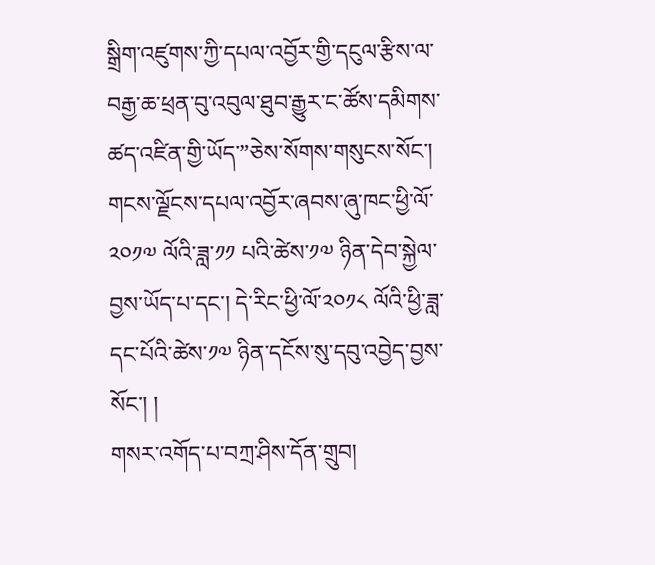སྒྲིག་འཛུགས་ཀྱི་དཔལ་འབྱོར་གྱི་དངུལ་རྩིས་ལ་བརྒྱ་ཆ་ཕྲན་བུ་འབུལ་ཐུབ་རྒྱུར་ང་ཚོས་དམིགས་ཚད་འཛིན་གྱི་ཡོད་”ཅེས་སོགས་གསུངས་སོང་།
གངས་ལྗོངས་དཔལ་འབྱོར་ཞབས་ཞུ་ཁང་ཕྱི་ལོ་༢༠༡༧ ལོའི་ཟླ་༡༡ པའི་ཚེས་༡༧ ཉིན་དེབ་སྐྱེལ་བྱས་ཡོད་པ་དང་། དེ་རིང་ཕྱི་ལོ་༢༠༡༨ ལོའི་ཕྱི་ཟླ་དང་པོའི་ཚེས་༡༧ ཉིན་དངོས་སུ་དབུ་འབྱེད་བྱས་སོང་། །
གསར་འགོད་པ་བཀྲ་ཤིས་དོན་གྲུབ།